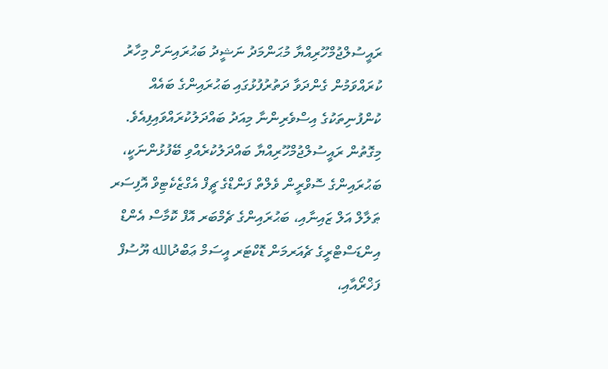ރައީސުލްޖުމްހޫރިއްޔާ މުޙަންމަދު ނަޝީދު ބަޙުރައިނަށް މިހާރު ކުރައްވަމުން ގެންދަވާ ދަތުރުފުޅުގައި ބަޙުރައިންގެ ބައެއް ކުންފުނިތަކުގެ އިސްވެރިންނާ މިއަދު ބައްދަލުކުރައްވައިފިއެވެ. މިގޮތުން ރައީސުލްޖުމްހޫރިއްޔާ ބައްދަލުކުރެއްވި ބޭފުޅުންނަކީ، ބަޙުރައިންގެ ސޮވްރީން ވެލްތް ފަންޑްގެ ޗީފް އެގްޒެކެޓިވް އޮފިސަރ ޠަލާލް އަލް ޒައިނާއި، ބަޙުރައިންގެ ޗެމްބަރ އޮފް ކޮމާސް އެންޑް އިންޑަސްޓްރީގެ ޗެއަރމަން ޑޮކްޓަރ އީސަމް ޢަބްދުالله ޔޫސުފް ފަޚްރޯއާއި،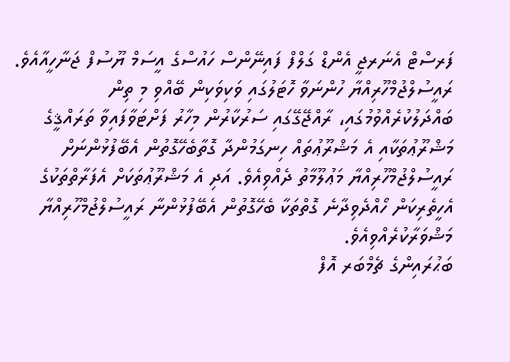ފަރސްޓް އެނަރޖީ އެންޑް ގަލްފް ފައިނޭންސް ހައުސްގެ އީސަމް ޔޫސުފް ޖަނާހީއާއެވެ.
ރައީސުލްޖުމްހޫރިއްޔާ ހުންނަވާ ހޮޓަލުގައި ވަކިވަކިން ބޭއްވި މި ތިން ބައްދަލުކުރެއްވުމުގައި، ރާއްޖޭގޭގައި ސަރުކާރުން މިހާރު ފަށްޓަވާފައިވާ ތަރައްޤީގެ މަޝްރޫޢުތަކާއި އެ މަޝްރޫޢުތައް ހިނގަމުންދާ ގޮތާބެހޭގޮތުން އެބޭފުޅުންނަށް ރައީސުލްޖުމްހޫރިއްޔާ މަޢުލޫމާތު ދެއްވިއެވެ. އަދި އެ މަޝްރޫޢުތަކަށް އެފަރާތްތަކުގެ އެހީތެރިކަން ހޯއްދެވިދާނެ ގޮތްތަކާ ބެހޭގޮތުން އެބޭފުޅުންނާ ރައީސުލްޖުމްހޫރިއްޔާ މަޝްވަރާކުރެއްވިއެވެ.
ބަޙުރައިންގެ ޗެމްބަރ އޮފް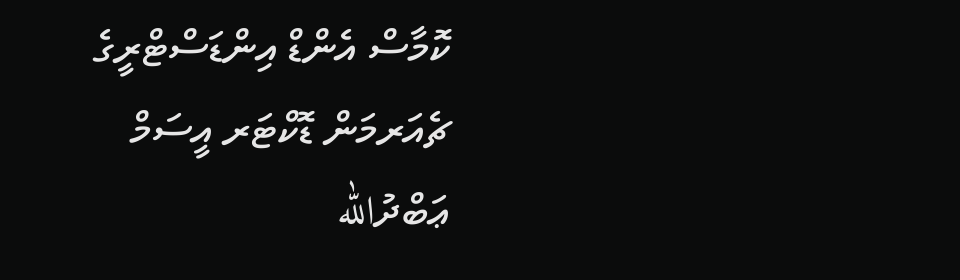ކޮމާސް އެންޑް އިންޑަސްޓްރީގެ ޗެއަރމަން ޑޮކްޓަރ އީސަމް ޢަބްދުالله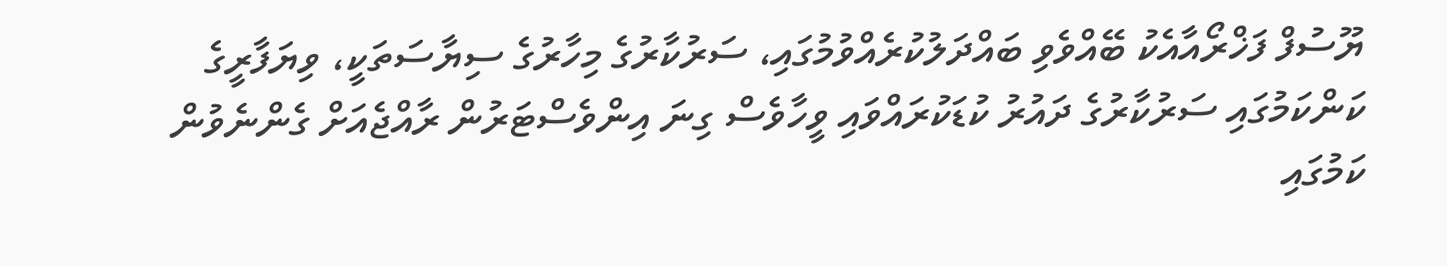ޔޫސުފް ފަޚްރޯއާއެކު ބޭއްވެވި ބައްދަލުކުރެއްވުމުގައި، ސަރުކާރުގެ މިހާރުގެ ސިޔާސަތަކީ، ވިޔަފާރީގެ ކަންކަމުގައި ސަރުކާރުގެ ދައުރު ކުޑަކުރައްވައި ވީހާވެސް ގިނަ އިންވެސްޓަރުން ރާއްޖެއަށް ގެންނެވުން ކަމުގައި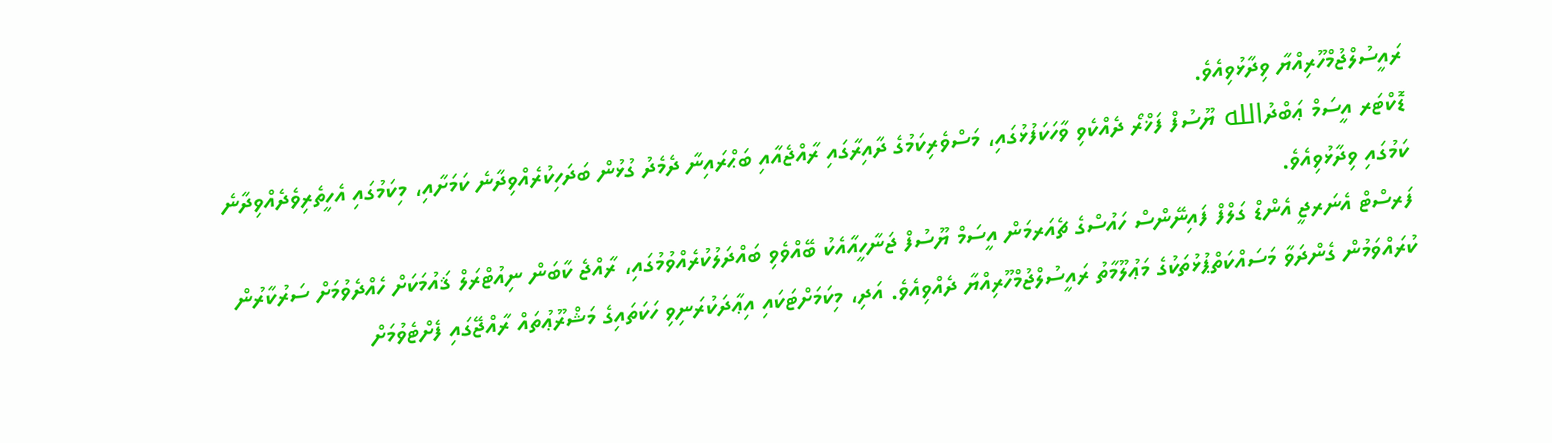ރައީސުލްޖުމްހޫރިއްޔާ ވިދާޅުވިއެވެ.
ޑޮކްޓަރ އީސަމް ޢަބްދުالله ޔޫސުފް ފަޚްރޯ ދެއްކެވި ވާހަކަފުޅުގައި، މަސްވެރިކަމުގެ ދާއިރާގައި ރާއްޖެއާއި ބަޙްރައިނާ ދެމެދު ގުޅުން ބަދަހިކުރެއްވިދާނެ ކަމަށާއި، މިކަމުގައި އެހީތެރިވެދެއްވިދާނެ ކަމުގައި ވިދާޅުވިއެވެ.
ފަރސްޓް އެނަރޖީ އެންޑް ގަލްފް ފައިނޭންސް ހައުސްގެ ޗެއަރމަން އީސަމް ޔޫސުފް ޖަނާހީއާއެކު ބޭއްވެވި ބައްދަލުކުރެއްވުމުގައި، ރާއްޖެ ކާބަން ނިއުޓްރަލް ޤައުމަކަށް ހެއްދެވުމަށް ސަރުކާރުން ކުރައްވަމުން ގެންދަވާ މަސައްކަތްޕުޅުތަކުގެ މަޢުލޫމާތު ރައީސުލްޖުމްހޫރިއްޔާ ދެއްވިއެވެ. އަދި، މިކަމަށްޓަކައި އިޢާދަކުރަނިވި ހަކަތައިގެ މަޝްރޫޢުތައް ރާއްޖޭގައި ފެށްޓެވުމަށް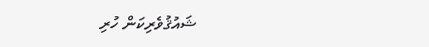ޝައުޤުވެރިކަން ހުރި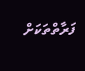ފަރާތްތަކަށް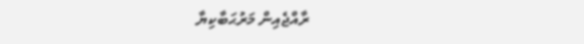ރާއްޖެއިން މަރުޙަބާކިޔާ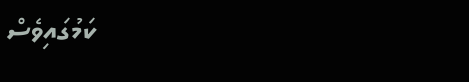ކަމުގައިވެސް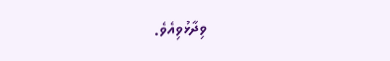ވިދާޅުވިއެވެ.